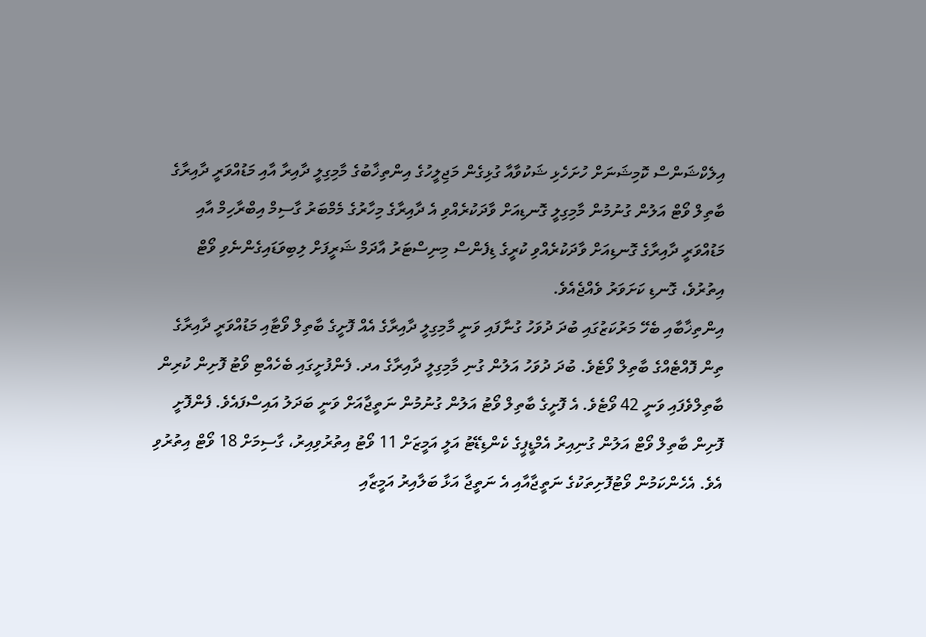އިލެކްޝަންސް ކޮމިޝަނަށް ހުށަހެޅި ޝަކުވާއާ ގުޅިގެން މަޖިލީހުގެ އިންތިޚާބުގެ މާމިގިލީ ދާއިރާ އާއި މަޑުއްވަރީ ދާއިރާގެ ބާތިލް ވޯޓް އަލުން ގުނުމުން މާމިގިލީ ގޮނޑިއަށް ވާދަކުރެއްވި އެ ދާއިރާގެ މިހާރުގެ މެމްބަރު ގާސިމް އިބްރާހިމް އާއި މަޑުއްވަރީ ދާއިރާގެ ގޮނޑިއަށް ވާދަކުރެއްވި ކުރީގެ ޑިފެންސް މިނިސްޓަރު އާދަމް ޝަރީފަށް ލިބިވަޑައިގެންނެވި ވޯޓް އިތުރުވެ، ގޮނޑި ކަށަވަރު ވެއްޖެއެވެ.
އިންތިޚާބާއި ބެހޭ މަރުކަޒުގައި ބުދަ ދުވަހު ގުނާފައި ވަނީ މާމިގިލީ ދާއިރާގެ އެއް ފޮށީގެ ބާތިލް ވޯޓާއި މަޑުއްވަރީ ދާއިރާގެ ތިން ފޮއްޓެއްގެ ބާތިލް ވޯޓެވެ. ބުދަ ދުވަހު އަލުން ގުނި މާމިގިލީ ދާއިރާގެ އދ. ފެންފުށީގައި ބެހެއްޓި ވޯޓު ފޮށިން ކުރިން ބާތިލްވެފައި ވަނީ 42 ވޯޓެވެ. އެ ފޮށީގެ ބާތިލް ވޯޓު އަލުން ގުނުމުން ނަތީޖާއަށް ވަނީ ބަދަލު އައިސްފައެވެ. ފެންފޮށީ ފޮށިން ބާތިލް ވޯޓް އަލުން ގުނިއިރު އެމްޑީޕީގެ ކެންޑިޑޭޓު އަލީ އަމީޒަށް 11 ވޯޓު އިތުރުވިއިރު، ގާސިމަށް 18 ވޯޓް އިތުރުވި އެވެ. އެހެންކަމުން ވޯޓުފޮށިތަކުގެ ނަތީޖާއާއި އެ ނަތީޖާ އަޅާ ބަލާއިރު އަމީޒާއި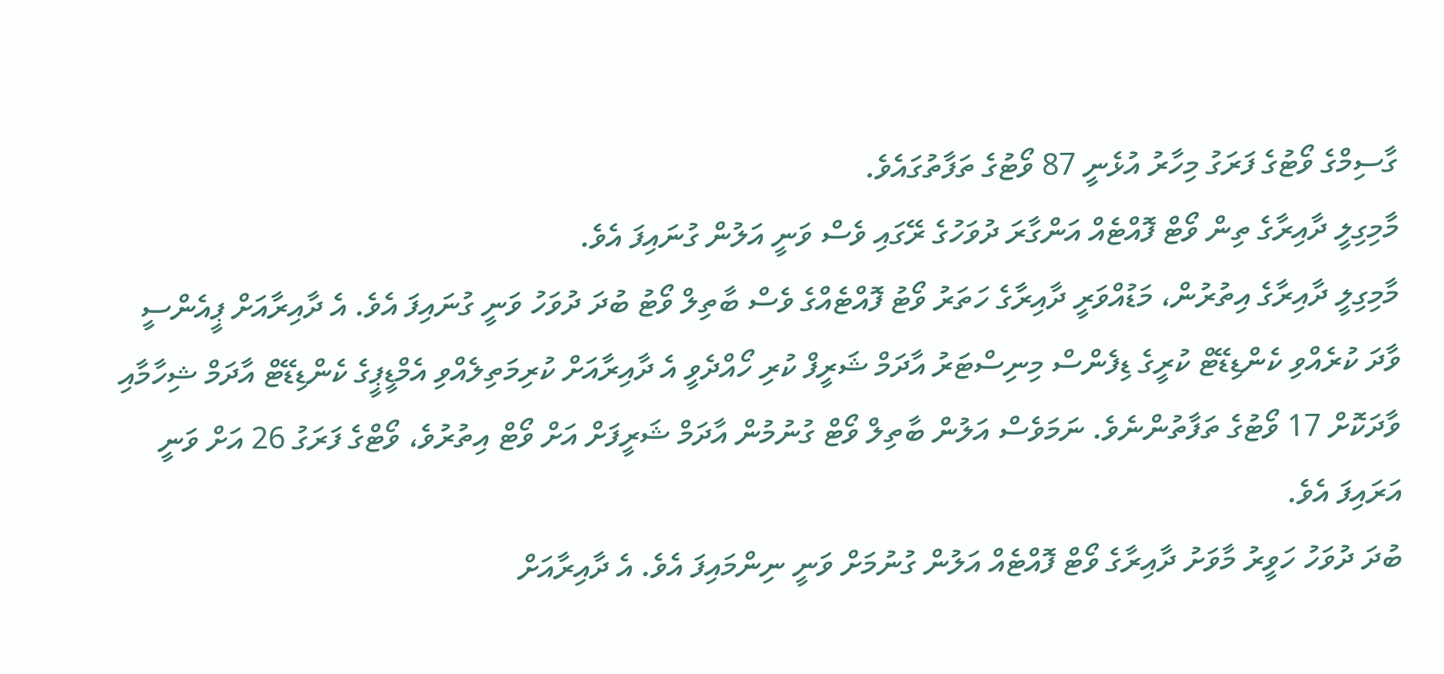ގާސިމްގެ ވޯޓުގެ ފަރަގު މިހާރު އުޅެނީ 87 ވޯޓުގެ ތަފާތުގައެވެ.
މާމިގިލީ ދާއިރާގެ ތިން ވޯޓް ފޮއްޓެއް އަންގާރަ ދުވަހުގެ ރޭގައި ވެސް ވަނީ އަލުން ގުނައިފަ އެވެ.
މާމިގިލީ ދާއިރާގެ އިތުރުން، މަޑުއްވަރީ ދާއިރާގެ ހަތަރު ވޯޓު ފޮއްޓެއްގެ ވެސް ބާތިލް ވޯޓު ބުދަ ދުވަހު ވަނީ ގުނައިފަ އެވެ. އެ ދާއިރާއަށް ޕީއެންސީ ވާދަ ކުރެއްވި ކެންޑިޑޭޓް ކުރީގެ ޑިފެންސް މިނިސްޓަރު އާދަމް ޝަރީފް ކުރި ހޯއްދެވީ އެ ދާއިރާއަށް ކުރިމަތިލެއްވި އެމްޑީޕީގެ ކެންޑިޑޭޓް އާދަމް ޝިހާމާއި ވާދަކޮށް 17 ވޯޓުގެ ތަފާތުންނެވެ. ނަމަވެސް އަލުން ބާތިލް ވޯޓް ގުނުމުން އާދަމް ޝަރީފަށް އަށް ވޯޓް އިތުރުވެ، ވޯޓްގެ ފަރަގު 26 އަށް ވަނީ އަރައިފަ އެވެ.
ބުދަ ދުވަހު ހަވީރު މާވަށު ދާއިރާގެ ވޯޓް ފޮއްޓެއް އަލުން ގުނުމަށް ވަނީ ނިންމައިފަ އެވެ. އެ ދާއިރާއަށް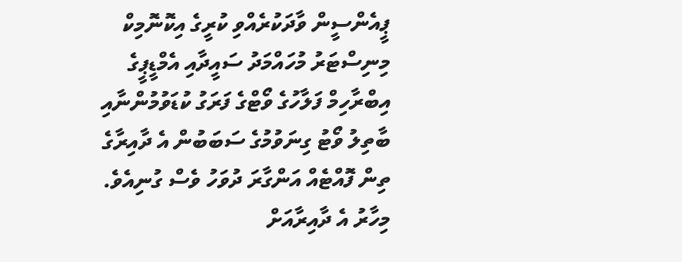ޕީއެންސީން ވާދަކުރެއްވި ކުރީގެ އިކޮނޮމިކް މިނިސްޓަރު މުހައްމަދު ސައީދާއި އެމްޑީޕީގެ އިބްރާހިމް ފަލާހުގެ ވޯޓްގެ ފަރަގު ކުޑަވުމުންނާއި ބާތިލު ވޯޓު ގިނަވުމުގެ ސަބަބުން އެ ދާއިރާގެ ތިން ފޮއްޓެއް އަންގާރަ ދުވަހު ވެސް ގުނިއެވެ. މިހާރު އެ ދާއިރާއަށް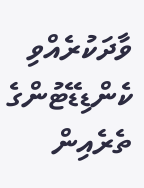ވާދަކުރެއްވި ކެންޑިޑޭޓުންގެ ތެރެއިން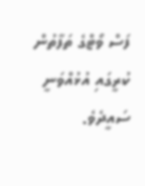ފަސް ވޯޓްގެ ތަފާތުން ކުރީގައި އުޅުއްވަނީ ސައީދެވެ.